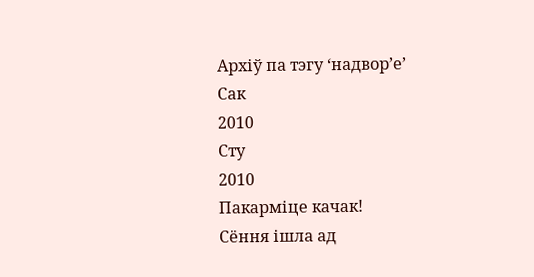Архіў па тэгу ‘надвор’е’
Сак
2010
Сту
2010
Пакарміце качак!
Сёння ішла ад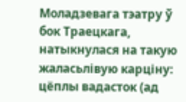Моладзевага тэатру ў бок Траецкага, натыкнулася на такую жаласьлівую карціну: цёплы вадасток (ад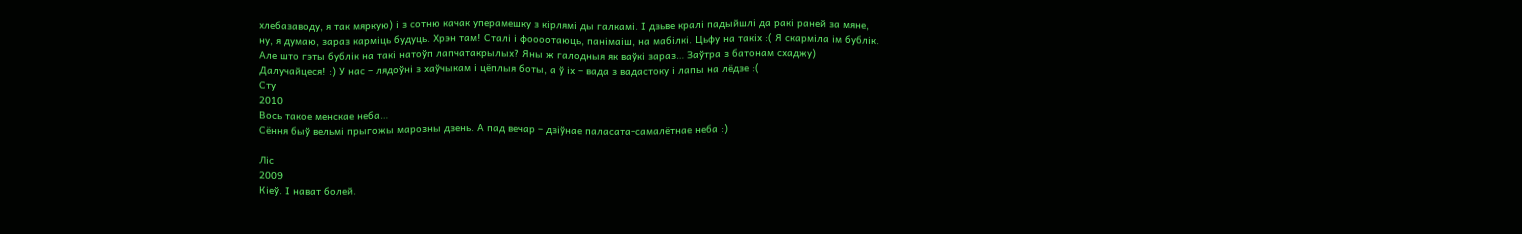хлебазаводу, я так мяркую) і з сотню качак уперамешку з кірлямі ды галкамі. І дзьве кралі падыйшлі да ракі раней за мяне, ну, я думаю, зараз карміць будуць. Хрэн там! Сталі і фоооотаюць, панімаіш, на мабілкі. Цьфу на такіх :( Я скарміла ім бублік. Але што гэты бублік на такі натоўп лапчатакрылых? Яны ж галодныя як ваўкі зараз… Заўтра з батонам схаджу) Далучайцеся! :) У нас – лядоўні з хаўчыкам і цёплыя боты, а ў іх – вада з вадастоку і лапы на лёдзе :(
Сту
2010
Вось такое менскае неба…
Сёння быў вельмі прыгожы марозны дзень. А пад вечар – дзіўнае паласата-самалётнае неба :)

Ліс
2009
Кіеў. І нават болей.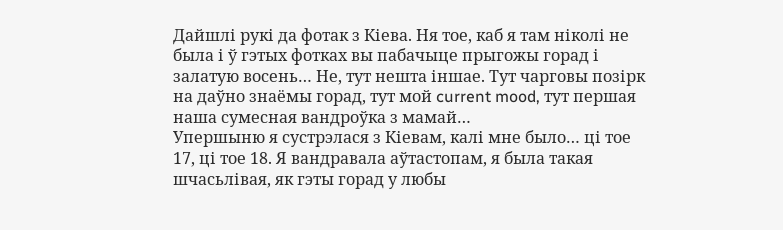Дайшлі рукі да фотак з Кіева. Ня тое, каб я там ніколі не была і ў гэтых фотках вы пабачыце прыгожы горад і залатую восень… Не, тут нешта іншае. Тут чарговы позірк на даўно знаёмы горад, тут мой current mood, тут першая наша сумесная вандроўка з мамай…
Упершыню я сустрэлася з Кіевам, калі мне было… ці тое 17, ці тое 18. Я вандравала аўтастопам, я была такая шчасьлівая, як гэты горад у любы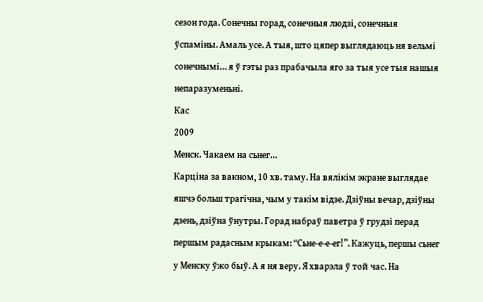сезон года. Сонечны горад, сонечныя людзі, сонечныя ўспаміны. Амаль усе. А тыя, што цяпер выглядаюць ня вельмі сонечнымі… я ў гэты раз прабачыла яго за тыя усе тыя нашыя непаразуменьні.
Кас
2009
Менск. Чакаем на сьнег…
Карціна за вакном, 10 хв. таму. На вялікім экране выглядае яшчэ больш трагічна, чым у такім відзе. Дзіўны вечар, дзіўны дзень, дзіўна ўнутры. Горад набраў паветра ў грудзі перад першым радасным крыкам: “Сьне-е-е-ег!”. Кажуць, першы сьнег у Менску ўжо быў. А я ня веру. Я хварэла ў той час. На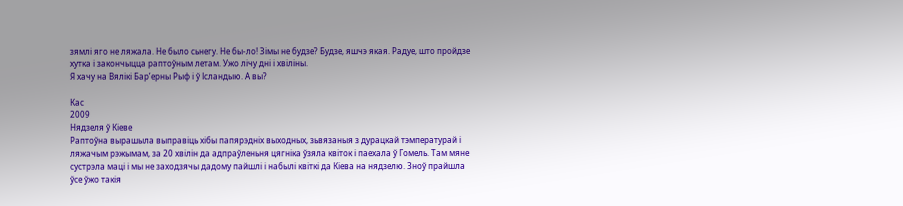зямлі яго не ляжала. Не было сьнегу. Не бы-ло! Зімы не будзе? Будзе, яшчэ якая. Радуе, што пройдзе хутка і закончыцца раптоўным летам. Ужо лічу дні і хвіліны.
Я хачу на Вялікі Бар’ерны Рыф і ў Ісландыю. А вы?

Кас
2009
Нядзеля ў Кіеве
Раптоўна вырашыла выправіць хібы папярэдніх выходных, зьвязаныя з дурацкай тэмпературай і ляжачым рэжымам, за 20 хвілін да адпраўленьня цягніка ўзяла квіток і паехала ў Гомель. Там мяне сустрэла маці і мы не заходзячы дадому пайшлі і набылі квіткі да Кіева на нядзелю. Зноў прайшла ўсе ўжо такія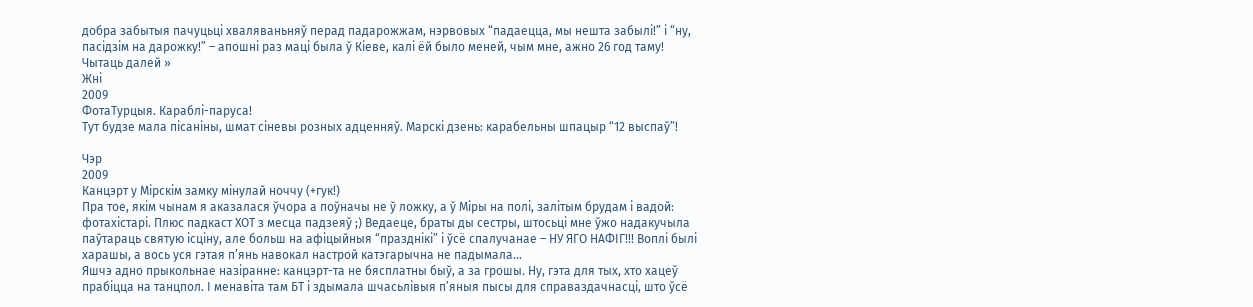добра забытыя пачуцьці хваляваньняў перад падарожжам, нэрвовых “падаецца, мы нешта забылі!” і “ну, пасідзім на дарожку!” – апошні раз маці была ў Кіеве, калі ёй было меней, чым мне, ажно 26 год таму!
Чытаць далей »
Жні
2009
ФотаТурцыя. Караблі-паруса!
Тут будзе мала пісаніны, шмат сіневы розных адценняў. Марскі дзень: карабельны шпацыр “12 выспаў”!

Чэр
2009
Канцэрт у Мірскім замку мінулай ноччу (+гук!)
Пра тое, якім чынам я аказалася ўчора а поўначы не ў ложку, а ў Міры на полі, залітым брудам і вадой: фотахістарі. Плюс падкаст ХОТ з месца падзеяў ;) Ведаеце, браты ды сестры, штосьці мне ўжо надакучыла паўтараць святую ісціну, але больш на афіцыйныя “празднікі” і ўсё спалучанае – НУ ЯГО НАФІГ!!! Воплі былі харашы, а вось уся гэтая п’янь навокал настрой катэгарычна не падымала…
Яшчэ адно прыкольнае назіранне: канцэрт-та не бясплатны быў, а за грошы. Ну, гэта для тых, хто хацеў прабіцца на танцпол. І менавіта там БТ і здымала шчасьлівыя п’яныя пысы для справаздачнасці, што ўсё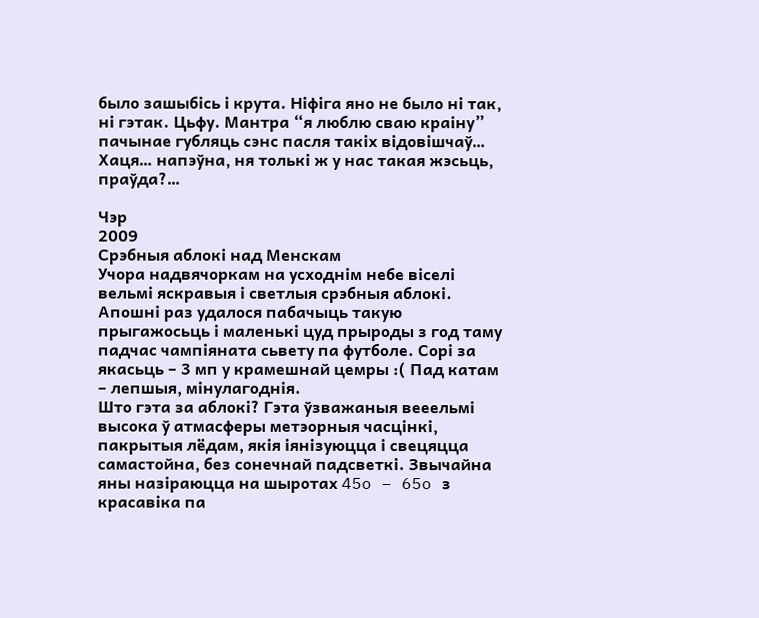было зашыбісь і крута. Ніфіга яно не было ні так, ні гэтак. Цьфу. Мантра “я люблю сваю краіну” пачынае губляць сэнс пасля такіх відовішчаў… Хаця… напэўна, ня толькі ж у нас такая жэсьць, праўда?…

Чэр
2009
Срэбныя аблокі над Менскам
Учора надвячоркам на усходнім небе віселі вельмі яскравыя і светлыя срэбныя аблокі. Апошні раз удалося пабачыць такую прыгажосьць і маленькі цуд прыроды з год таму падчас чампіяната сьвету па футболе. Сорі за якасьць – 3 мп у крамешнай цемры :( Пад катам – лепшыя, мінулагоднія.
Што гэта за аблокі? Гэта ўзважаныя вееельмі высока ў атмасферы метэорныя часцінкі, пакрытыя лёдам, якія іянізуюцца і свецяцца самастойна, без сонечнай падсветкі. Звычайна яны назіраюцца на шыротах 45o – 65o з красавіка па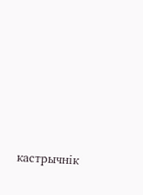кастрычнік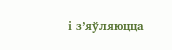і з’яўляюцца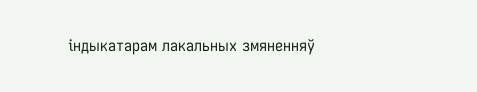індыкатарам лакальных змяненняў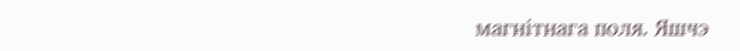магнітнага поля. Яшчэ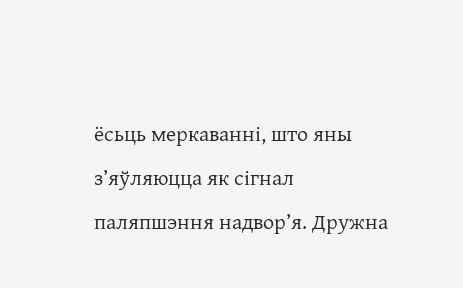ёсьць меркаванні, што яны з’яўляюцца як сігнал паляпшэння надвор’я. Дружна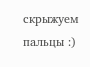скрыжуем пальцы :)